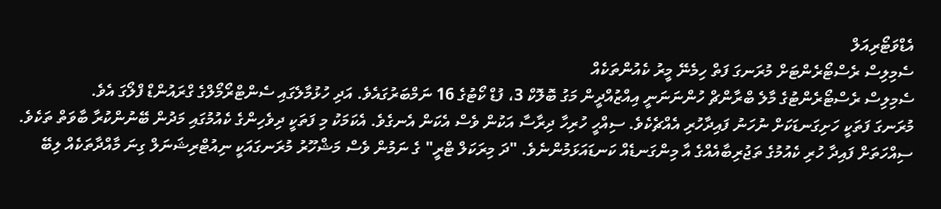އެޑްވަޓޯރިއަލް
ސެމިލިސް ރެސްޓޯރެންޓަށް މުރަނގަ ފަތް ހިމެނޭ މީރު ކެއުންތަކެއް
ސެމިލިސް ރެސްޓޯރެންޓުގެ މާލެ ބްރާންޗް ހުންނަނަނީ އިއްޒުއްދީން މަގު ބޮލޮކް 3، ފުޑް ކޯޓުގެ 16 ނަމްބަރުގައެވެ. އަދި ހުޅުމާލެގައި ސެންޓްރޯމޯލްގެ ގްރައުންޑް ފްލޯގަ އެވެ.
މުރަނގަ ފަތަކީ ހަށިގަނޑަކަށް ނުހަނު ފައިދާހުރި އެއްޗެކެވެ. ސިއްހީ ހުރިހާ ދިރާސާ އަކުން ވެސް އެކަން އެނގެވެ. އެކަމަކު މި ފަތަކީ ދިވެހިންގެ ކެއުމުގައި މަދުން ބޭނުންކުރާ ބާވަތް ތަކެވެ. ސިއްހަތަށް ފައިދާ ހުރި ކެއުމުގެ ތަޖުރިބާއެއްގެ އާ މިންގަނޑެއް ކަނޑައަޅަމުންނެވެ. "ދަ މިރަކަލް ޓްރީ" ގެ ނަމުން ވެސް މަޝްހޫރު މުރަނގައަކީ ނިއުޓްރިޝަނަލް ގިނަ މާއްދާތަކެއް ލިބޭ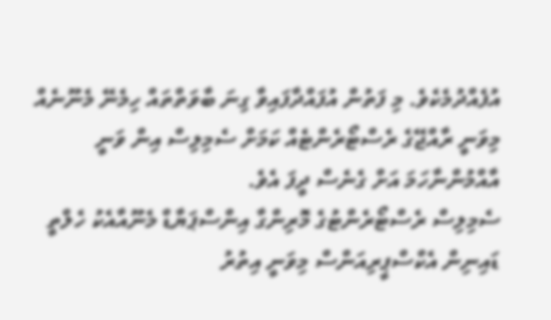އުފެއްދުމެކެވެ. މި ފަތުން އުފައްދާފައިވާ ގިނަ ބާވަތްތައް ހިމެނޭ މެނޫނެއް މިވަނީ ރާއްޖޭގެ ރެސްޓޯރެންޓެއް ކަމަށް ސެމިލިސް އިން ވަނީ އާއްމުންނާހަމަ އަށް ގެނެސް ދީފަ އެވެ.
ސެމިލިސް ރެސްޓޯރެންޓުގެ މޮރިންގާ އިންސްޕަޔާޑް މެނޫއާއެކު ހެލްތީ ޑައިނިން އެކްސްޕީރިއަންސް މިވަނީ އިތުރު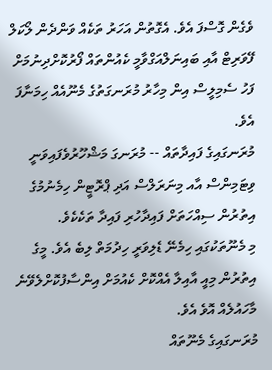ވެގެން ގޮސްފަ އެވެ. އެގޮތުން އަހަރު ތަކެއް ވަންދެން ލޯކަލް ފޭވަރިޓް އާއި ބައިނަލްއަގްވާމީ ކެއުންތައް ފޯރުކޮށްދިނުމަށް ފަހު ސެމިލީސް އިން މިހާރު މުރަނގަތުގެ މެނޫއެއް ހިމަނާފަ އެވެ.
މުރަނގައިގެ ފައިދާތައް -- މުރަނގަ މަޝްހޫރުވެފައިވަނީ ވިޓަމިންސް އާއ މިނަރަލްސް އަދި ޕްރޮޓީން ހިމެނުމުގެ އިތުރުން ސިއްހަތަށް ފައިދާހުރި ފައިދާ ތަކެކެވެ.
މި މެނޫތަކުގައި ހިމެނޭ ޑެލިވަރީ ހިދުމަތް ލިބެ އެވެ. މީގެ އިތުރުން މިއީ އާއިލާ އެއްކޮށް ކެއުމަށް އިންސާފުކޮށްލެވޭނެ މާހައުލެއް އޮވެ އެވެ.
މުރަނގައިގެ މެނޫތައް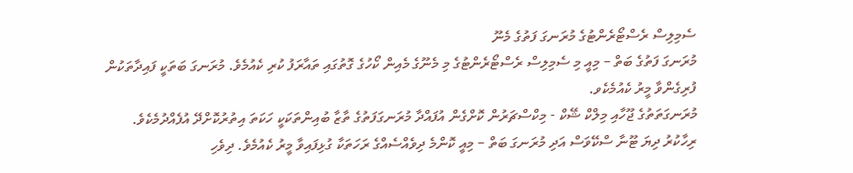ސެމިލިސް ރެސްޓޯރެންޓުގެ މުރަނގަ ފަތުގެ މެނޫ
މުރަނގަ ފަތުގެ ބަތް – މިއީ މި ސެމިލިސް ރެސްޓޯރެންޓުގެ މި މެނޫގެ މެއިން ކޯހުގެ ގޮތުގައި ތައާރަފު ކުރި ކެއުމެވެ. މުރަނގަ ބަތަކީ ފައިދާތަކުން ފުރިގެންވާ މީރު ކެއުމެކެވ.
މުރަނގަތަތުގެ ޖޫހާއި މިލްކް ޝޭކް - މިކްސްޗަރުން ކޮށްގެން އުފައްދާ މުރަނގަފަތުގެ ތާޒާ ބުއިންތަކަކީ ހަކަތަ އިތުރުކޮށްދޭ އުފެއްދުމެކެވެ.
ރިހާކުރު ދިޔަ ޓޫނާ ސްކޭވަސް އަދި މުރަނގަ ބަތް – މިއީ ކޮންމެ ދިވެއްސެއްގެ ރަހަތަކާ ގުޅިފައިވާ މީރު ކެއުމެވެ. ދިވެހި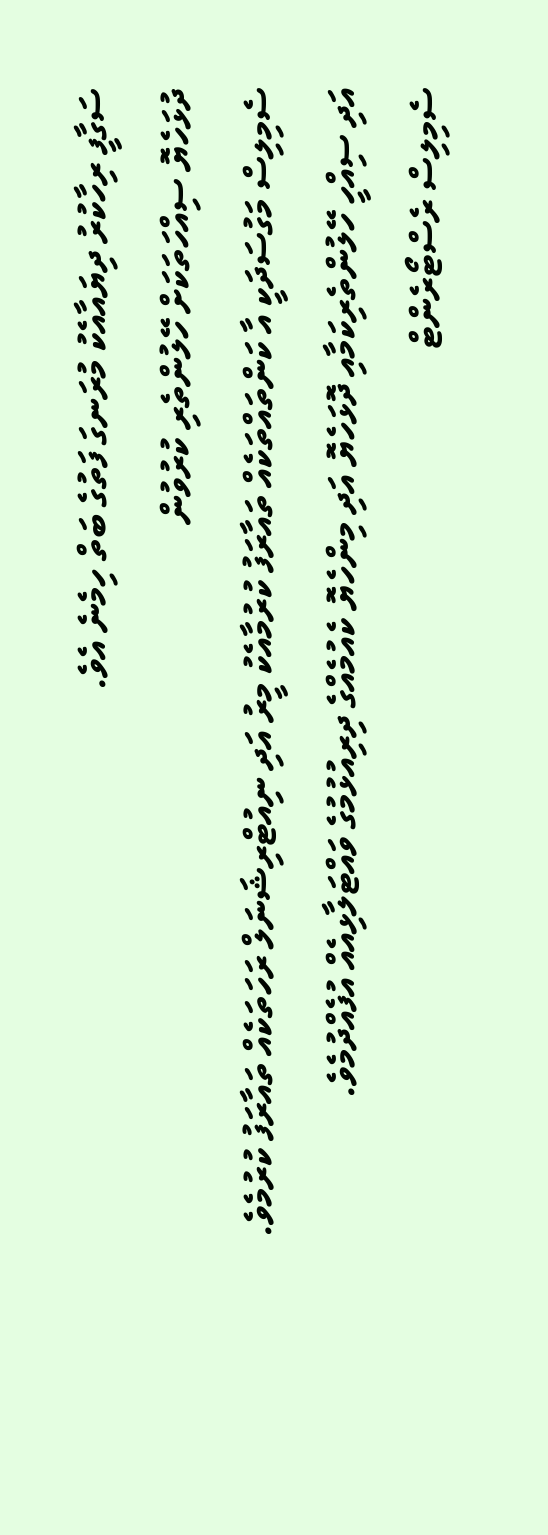ސަގާފީ ރިހާކުރު ދިޔައާއެކު މުރަނގަ ފަތުގެ ބަތް ހިމެނެ އެވެ.
ދުޅަހެޔޮ ސިއްހަތަކަށް ހޭލުންތެރި ކުރުވުން
ސެމިލިސް މަގުސަދަކީ އާ ކަންތައްތަކެއް ތައާރަފު ކުރުމާއެކު މީރު އަދި ނިއުޓްރިޝަނަލް ރަހަތަކެއް ތައާރަފު ކުރުމެވެ. އަދި ސިއްހީ ހޭލުންތެރިކަމާއި ދޮޅަހެޔޮ އަދި މިންހެޔޮ ކެއުމެއްގެ ދިރިއުޅުމުގެ ވައްޓަލާޅިއެއް އުފެއްދުމެވެ.
ސެމިލިސް ރެސްޓޯރެންޓް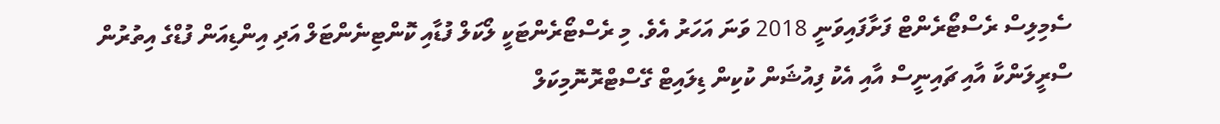ސެމިލިސް ރެސްޓޯރެންޓް ފަށާފައިވަނީ 2018 ވަނަ އަހަރު އެވެ. މި ރެސްޓޯރެންޓަކީ ލޯކަލް ފުޑާއި ކޮންޓިނެންޓަލް އަދި އިންޑިއަން ފުޑްގެ އިތުރުން ސްރީލަންކާ އާއި ޗައިނީސް އާއި އެކު ފިއުޝަން ކުކިން ޑިލައިޓް ގޭސްޓްރޮނޮމިކަލް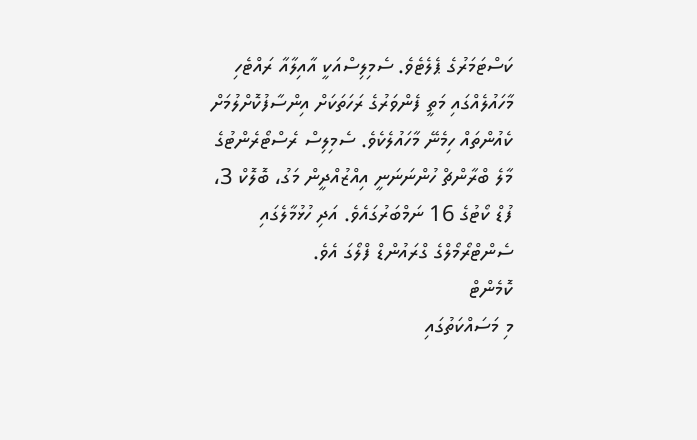ކަސްޓަމަރުގެ ޕެލެޓެވެ. ސެމިލިސްއަކީ އާއިލާއާ ރައްޓެހި މާހައުލެއްގައި މަތީ ފެންވަރުގެ ރަހަތަކަށް އިންސާފުކޮށްލުމަށް ކެއުންތައް ހިމެނޭ މާހައުލެކެވެ. ސެމިލިސް ރެސްޓޯރެންޓުގެ މާލެ ބްރާންޗް ހުންނަނަނީ އިއްޒުއްދީން މަގު، ބޮލޮކް 3، ފުޑް ކޯޓުގެ 16 ނަމްބަރުގައެވެ. އަދި ހުޅުމާލެގައި ސެންޓްރޯމޯލްގެ ގްރައުންޑް ފްލޯގަ އެވެ.
ކޮމެންޓް
މި މަސައްކަތުގައި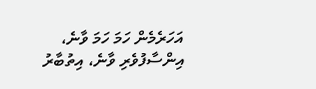އަހަރެމެން ހަމަ ހަމަ ވާނެ، އިންސާފުވެރި ވާނެ، އިތުބާރު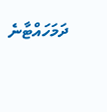ދަމަހައްޓާނެ